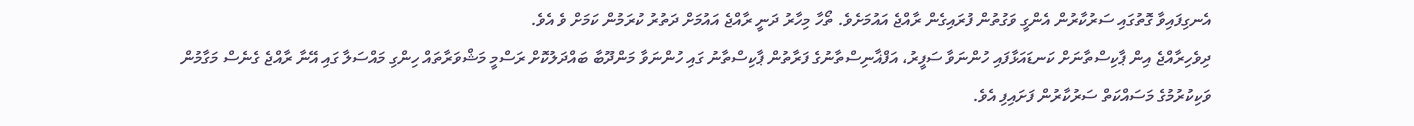އެނގިފައިވާ ގޮތުގައި ސަރުކާރުން އެންގީ ވަގުތުން ފުރައިގެން ރާއްޖެ އައުމަށެވެ. ތޯހާ މިހާރު ދަނީ ރާއްޖެ އައުމަށް ދަތުރު ކުރަމުން ކަމަށް ވެ އެވެ.
ދިވެހިރާއްޖެ އިން ޕާކިސްތާނަށް ކަނޑައަޅާފައި ހުންނަވާ ސަފީރު، އަފްޣާނިސްތާނުގެ ފަރާތުން ޕާކިސްތާނު ގައި ހުންނަވާ މަންދޫބާ ބައްދަލުކޮށް ރަސްމީ މަޝްވަރާތައް ހިންގި މައްސަލާ ގައި އޭނާ ރާއްޖެ ގެނެސް މަގާމުން ވަކިކުރުމުގެ މަސައްކަތް ސަރުކާރުން ފަށައިފި އެވެ.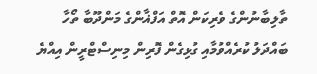ތާލިބާނުންގެ ވެރިކަން އޮތް އަފްޣާންގެ މަންދޫބާ ތޯހާ ބައްދަލު ކުރެއްވުމާއި ގުޅިގެން ފޮރިން މިނިސްޓްރީން އިއްޔެ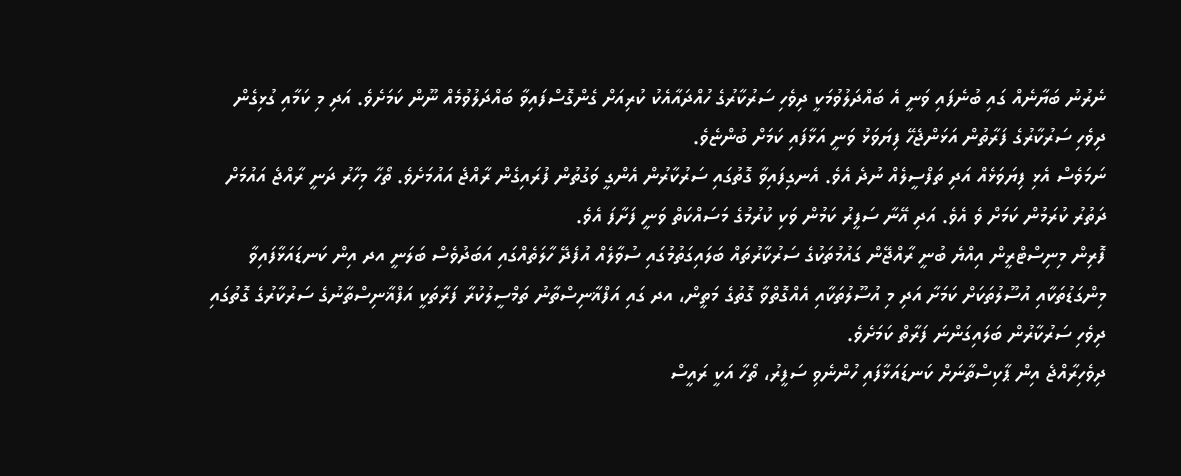ނެރުނު ބަޔާނެއް ގައި ބުނެފައި ވަނީ އެ ބައްދަލުވުމަކީ ދިވެހި ސަރުކާރުގެ ހުއްދައާއެކު ކުރިއަށް ގެންގޮސްފައިވާ ބައްދަލުވުމެއް ނޫން ކަމަށެވެ. އަދި މި ކަމާއި ގުޅިގެން ދިވެހި ސަރުކާރުގެ ފަރާތުން އަޅަންޖެހޭ ފިޔަވަޅު ވަނީ އަޅާފައި ކަމަށް ބުންޏެވެ.
ނަމަވެސް އެޅި ފިޔަވަޅެއް އަދި ތަފްސީލެއް ނުދެ އެވެ. އެނގިފައިވާ ގޮތުގައި ސަރުކާރުން އެންގީ ވަގުތުން ފުރައިގެން ރާއްޖެ އައުމަށެވެ. ތޯހާ މިހާރު ދަނީ ރާއްޖެ އައުމަށް ދަތުރު ކުރަމުން ކަމަށް ވެ އެވެ. އަދި އޭނާ ސަފީރު ކަމުން ވަކި ކުރުމުގެ މަސައްކަތް ވަނީ ފަށާފަ އެވެ.
ފޮރިން މިނިސްޓްރީން އިއްޔެ ބުނީ ރާއްޖޭން ގައުމުތަކުގެ ސަރުކާރުތައް ބަލައިގަތުމުގައި ސުވާލެއް އުފެދޭ ހާލަތެއްގައި އަބަދުވެސް ބަލަނީ އދ އިން ކަނޑައަޅާފައިވާ މިންގަޑުތަކާއި އުސޫލުތަކަށް ކަމަށާ އަދި މި އުސޫލުތަކާއި އެއްގޮތްވާ ގޮތުގެ މަތީން، އދ ގައި އަފްޣާނިސްތާނު ތަމްސީލުކުރާ ފަރާތަކީ އަފްޣާނިސްތާނުގެ ސަރުކާރުގެ ގޮތުގައި ދިވެހި ސަރުކާރުން ބަލައިގަންނަ ފަރާތް ކަމަށެވެ.
ދިވެހިރާއްޖެ އިން ޕާކިސްތާނަށް ކަނޑައަޅާފައި ހުންނެވި ސަފީރު، ތޯހާ އަކީ ރައީސް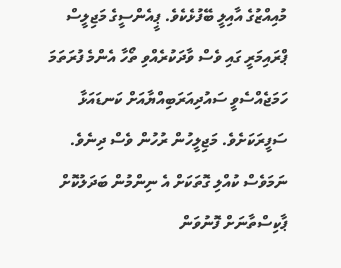މުއިއްޒުގެ އާއިލީ ބޭފުޅެކެވެ. ޕީއެންސީގެ މަޖިލީސް ޕްރައިމަރީ ގައި ވެސް ވާދަކުރެއްވި ތޯހާ އެންމެ ފުރަތަމަ ހަމަޖެއްސެވީ ސައުދިއަރަބިއްޔާއަށް ކަނޑައަޅާ ސަފީރަކަށެވެ. މަޖިލީހުން ރުހުން ވެސް ދިނެވެ.
ނަމަވެސް ކުއްލި ގޮތަކަށް އެ ނިންމުން ބަދަލުކޮށް ޕާކިސްތާނަށް ފޮނުވަން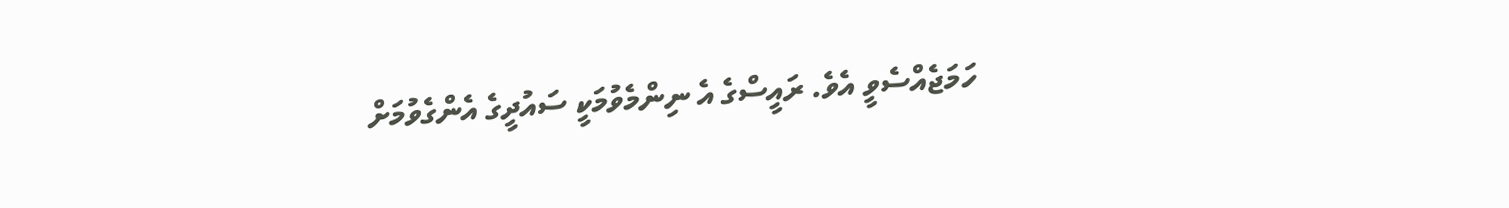ހަމަޖެއްސެވީ އެވެ. ރައީސްގެ އެ ނިންމެވުމަކީ ސައުދީގެ އެންގެވުމަށް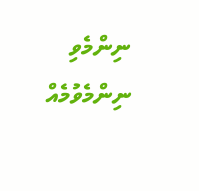ނިންމެވި ނިންމެވުމެއް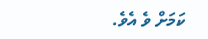ކަމަށް ވެ އެވެ.